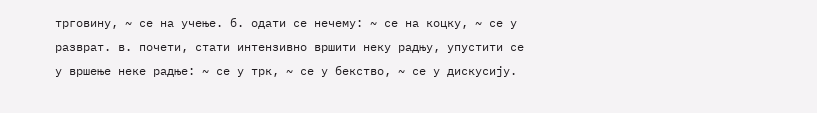трговину, ~ се на учење. б. одати се нечему: ~ се на коцку, ~ се у разврат. в. почети, стати интензивно вршити неку радњу, упустити се у вршење неке радње: ~ се у трк, ~ се у бекство, ~ се у дискусију.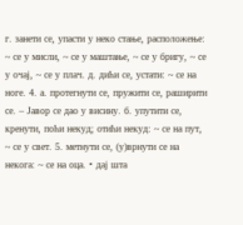г. занети се, упасти у неко стање, расположење: ~ се у мисли, ~ се у маштање, ~ се у бригу, ~ се у очај, ~ се у плач. д. дићи се, устати: ~ се на ноге. 4. а. протегнути се, пружити се, раширити се. – Јавор се дао у висину. б. упутити се, кренути, поћи некуд; отићи некуд: ~ се на пут, ~ се у свет. 5. метнути се, (у)врнути се на некога: ~ се на оца. • дај шта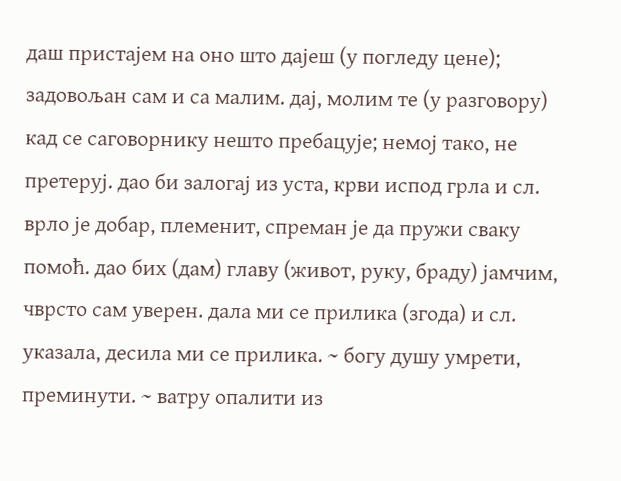даш пристајем на оно што дајеш (у погледу цене); задовољан сам и са малим. дај, молим те (у разговору) кад се саговорнику нешто пребацује; немој тако, не претеруј. дао би залогај из уста, крви испод грла и сл. врло је добар, племенит, спреман је да пружи сваку помоћ. дао бих (дам) главу (живот, руку, браду) јамчим, чврсто сам уверен. дала ми се прилика (згода) и сл. указала, десила ми се прилика. ~ богу душу умрети, преминути. ~ ватру опалити из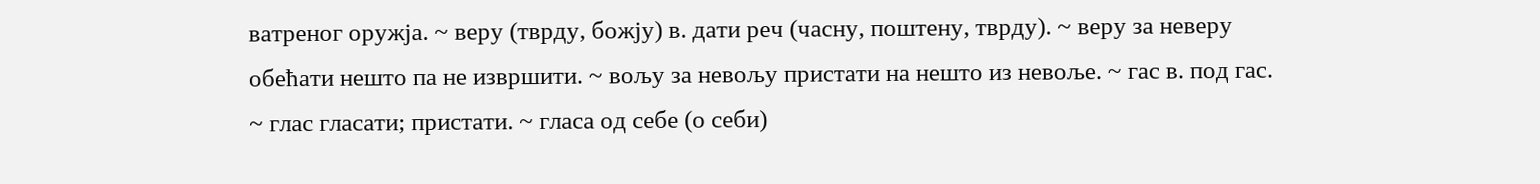ватреног оружја. ~ веру (тврду, божју) в. дати реч (часну, поштену, тврду). ~ веру за неверу обећати нешто па не извршити. ~ вољу за невољу пристати на нешто из невоље. ~ гас в. под гас. ~ глас гласати; пристати. ~ гласа од себе (о себи)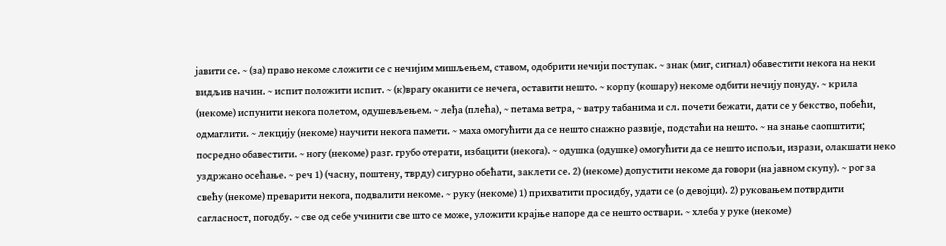јавити се. ~ (за) право некоме сложити се с нечијим мишљењем, ставом, одобрити нечији поступак. ~ знак (миг, сигнал) обавестити некога на неки видљив начин. ~ испит положити испит. ~ (к)врагу оканити се нечега, оставити нешто. ~ корпу (кошару) некоме одбити нечију понуду. ~ крила (некоме) испунити некога полетом, одушевљењем. ~ леђа (плећа), ~ петама ветра, ~ ватру табанима и сл. почети бежати, дати се у бекство, побећи, одмаглити. ~ лекцију (некоме) научити некога памети. ~ маха омогућити да се нешто снажно развије, подстаћи на нешто. ~ на знање саопштити; посредно обавестити. ~ ногу (некоме) разг. грубо отерати, избацити (некога). ~ одушка (одушке) омогућити да се нешто испољи, изрази, олакшати неко уздржано осећање. ~ реч 1) (часну, поштену, тврду) сигурно обећати, заклети се. 2) (некоме) допустити некоме да говори (на јавном скупу). ~ рог за свећу (некоме) преварити некога, подвалити некоме. ~ руку (некоме) 1) прихватити просидбу, удати се (о девојци). 2) руковањем потврдити сагласност, погодбу. ~ све од себе учинити све што се може, уложити крајње напоре да се нешто оствари. ~ хлеба у руке (некоме)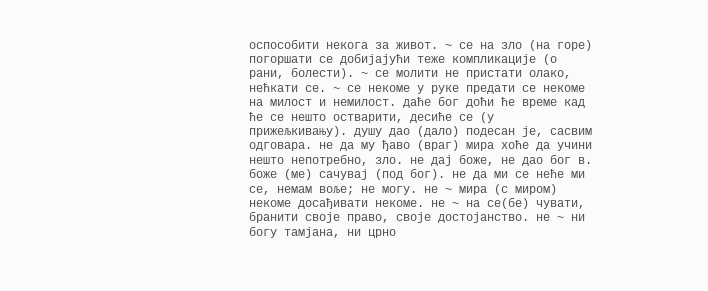оспособити некога за живот. ~ се на зло (на горе) погоршати се добијајући теже компликације (о рани, болести). ~ се молити не пристати олако, нећкати се. ~ се некоме у руке предати се некоме на милост и немилост. даће бог доћи ће време кад ће се нешто остварити, десиће се (у прижељкивању). душу дао (дало) подесан је, сасвим одговара. не да му ђаво (враг) мира хоће да учини нешто непотребно, зло. не дај боже, не дао бог в. боже (ме) сачувај (под бог). не да ми се неће ми се, немам воље; не могу. не ~ мира (с миром) некоме досађивати некоме. не ~ на се(бе) чувати, бранити своје право, своје достојанство. не ~ ни богу тамјана, ни црно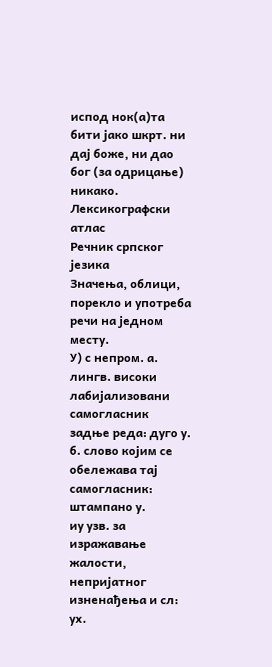испод нок(а)та бити јако шкрт. ни дај боже, ни дао бог (за одрицање) никако.
Лексикографски атлас
Речник српског језика
Значења, облици, порекло и употреба речи на једном месту.
У) с непром. а. лингв. високи лабијализовани самогласник задње реда: дуго у. б. слово којим се обележава тај самогласник: штампано у.
иу узв. за изражавање жалости, непријатног изненађења и сл: ух.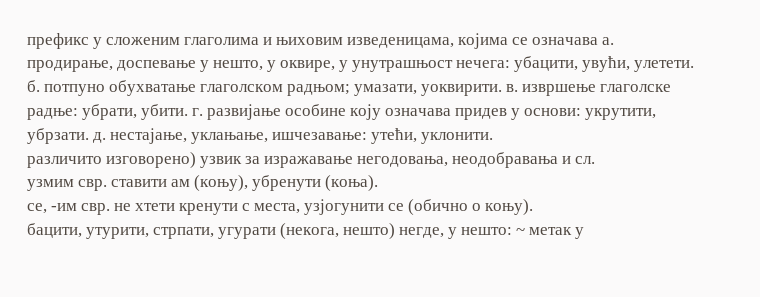префикс у сложеним глаголима и њиховим изведеницама, којима се означава а. продирање, доспевање у нешто, у оквире, у унутрашњост нечега: убацити, увући, улетети. б. потпуно обухватање глаголском радњом; умазати, уоквирити. в. извршење глаголске радње: убрати, убити. г. развијање особине коју означава придев у основи: укрутити, убрзати. д. нестајање, уклањање, ишчезавање: утећи, уклонити.
различито изговорено) узвик за изражавање негодовања, неодобравања и сл.
узмим свр. ставити ам (коњу), убренути (коња).
се, -им свр. не хтети кренути с места, узјогунити се (обично о коњу).
бацити, утурити, стрпати, угурати (некога, нешто) негде, у нешто: ~ метак у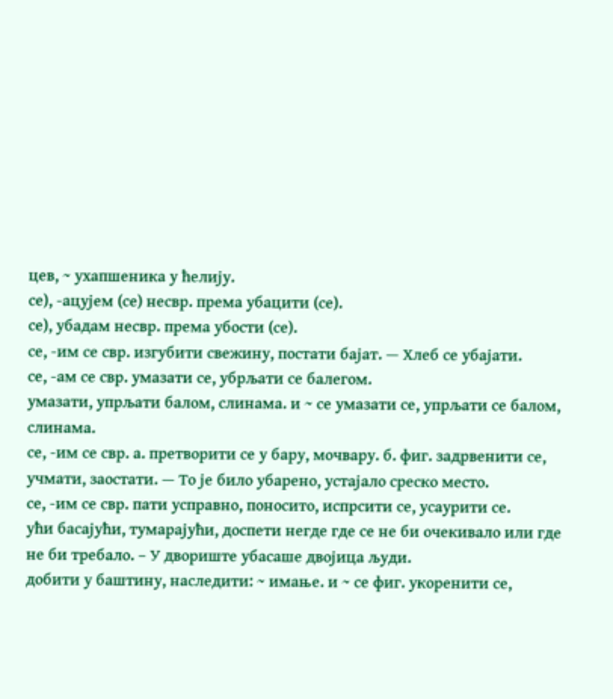цев, ~ ухапшеника у ћелију.
се), -ацујем (се) несвр. према убацити (се).
се), убадам несвр. према убости (се).
се, -им се свр. изгубити свежину, постати бајат. — Хлеб се убајати.
се, -ам се свр. умазати се, убрљати се балегом.
умазати, упрљати балом, слинама. и ~ се умазати се, упрљати се балом, слинама.
се, -им се свр. а. претворити се у бару, мочвару. б. фиг. задрвенити се, учмати, заостати. — То је било убарено, устајало среско место.
се, -им се свр. пати усправно, поносито, испрсити се, усаурити се.
ући басајући, тумарајући, доспети негде где се не би очекивало или где не би требало. – У двориште убасаше двојица људи.
добити у баштину, наследити: ~ имање. и ~ се фиг. укоренити се,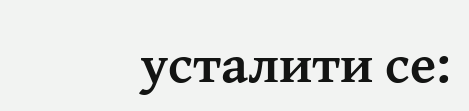усталити се: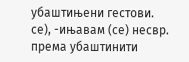убаштињени гестови.
се), -ињавам (се) несвр. према убаштинити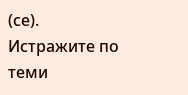(се).
Истражите по теми